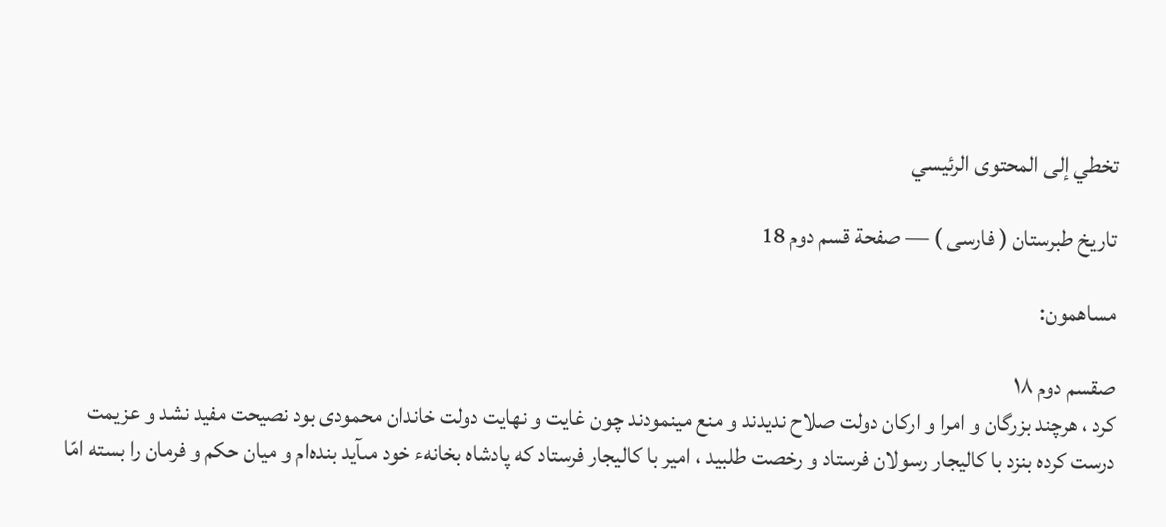تخطي إلى المحتوى الرئيسي

تاريخ طبرستان ( فارسى ) — صفحة قسم دوم 18

مساهمون:

صقسم دوم ١٨
كرد ، هرچند بزرگان و امرا و اركان دولت صلاح نديدند و منع مينمودند چون غايت و نهايت دولت خاندان محمودى بود نصيحت مفيد نشد و عزيمت درست كرده بنزد با كاليجار رسولان فرستاد و رخصت طلبيد ، امير با كاليجار فرستاد كه پادشاه بخانهء خود مىآيد بنده‌ام و ميان حكم و فرمان را بسته امّا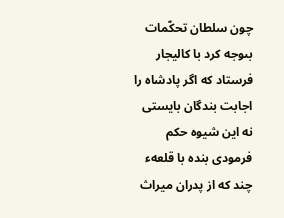چون سلطان تحكّمات بىوجه كرد با كاليجار فرستاد كه اگر پادشاه را اجابت بندگان بايستى نه اين شيوه حكم فرمودى بنده با قلعهء چند كه از پدران ميراث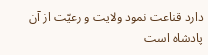دارد قناعت نمود ولايت و رعيّت از آن پادشاه است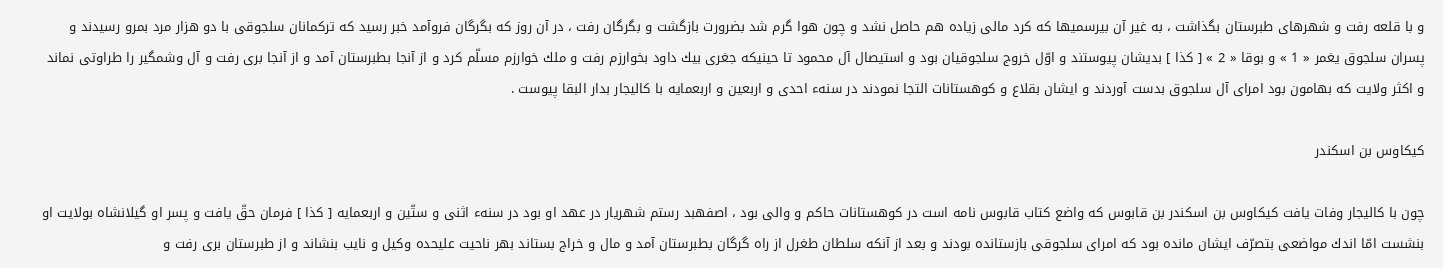و با قلعه رفت و شهرهاى طبرستان بگذاشت ، به غير آن بيرسميها كه كرد مالى زياده هم حاصل نشد و چون هوا گرم شد بضرورت بازگشت و بگرگان رفت ، در آن روز كه بگرگان فروآمد خبر رسيد كه تركمانان سلجوقى با دو هزار مرد بمرو رسيدند و پسران سلجوق يغمر « 1 » و بوقا « 2 » [ كذا ] بديشان پيوستند و اوّل خروج سلجوقيان بود و استيصال آل محمود تا حينيكه جغرى بيك داود بخوارزم رفت و ملك خوارزم مسلّم كرد و از آنجا بطبرستان آمد و از آنجا برى رفت و آل وشمگير را طراوتى نماند و اكثر ولايت كه بهامون بود امراى آل سلجوق بدست آوردند و ايشان بقلاع و كوهستانات التجا نمودند در سنهء احدى و اربعين و اربعمايه با كاليجار بدار البقا پيوست .

كيكاوس بن اسكندر

چون با كاليجار وفات يافت كيكاوس بن اسكندر بن قابوس كه واضع كتاب قابوس نامه است در كوهستانات حاكم و والى بود ، اصفهبد رستم شهريار در عهد او بود در سنهء اثنى و ستّين و اربعمايه [ كذا ] فرمان حقّ يافت و پسر او گيلانشاه بولايت او بنشست امّا اندك مواضعى بتصرّف ايشان مانده بود كه امراى سلجوقى بازستانده بودند و بعد از آنكه سلطان طغرل از راه گرگان بطبرستان آمد و مال و خراج بستاند بهر ناحيت عليحده وكيل و نايب بنشاند و از طبرستان برى رفت و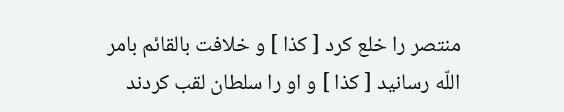منتصر را خلع كرد [ كذا ] و خلافت بالقائم بامر اللّه رسانيد [ كذا ] و او را سلطان لقب كردند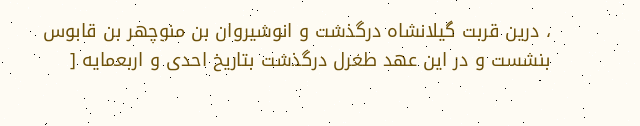، درين قربت گيلانشاه درگذشت و انوشيروان بن منوچهر بن قابوس بنشست و در اين عهد طغرل درگذشت بتاريخ احدى و اربعمايه [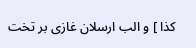كذا ] و الب ارسلان غازى بر تخت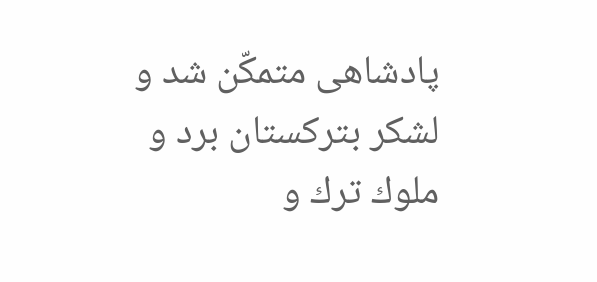پادشاهى متمكّن شد و لشكر بتركستان برد و ملوك ترك و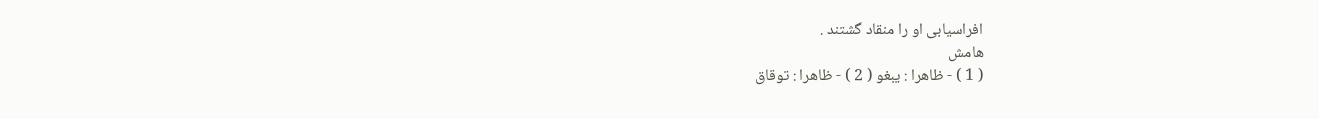افراسيابى او را منقاد گشتند .
هامش
( 1 ) - ظاهرا : يبغو ( 2 ) - ظاهرا : توقاق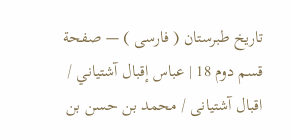تاريخ طبرستان ( فارسى ) — صفحة قسم دوم 18 | عباس إقبال آشتياني / اقبال آشتيانى / محمد بن حسن بن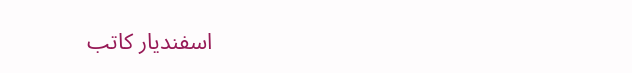اسفنديار كاتب